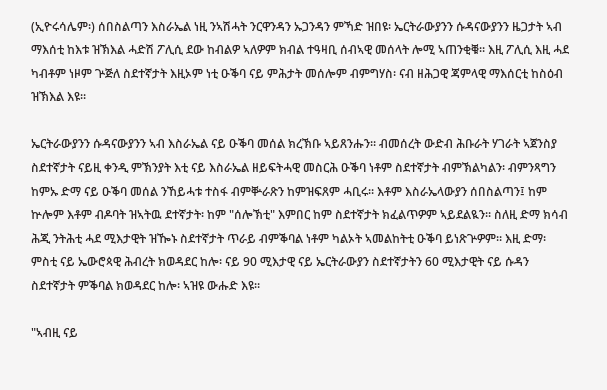(ኢዮሩሳሌም፡) ሰበስልጣን እስራኤል ነዚ ንኣሽሓት ንርዋንዳን ኡጋንዳን ምኻድ ዝበዩ፡ ኤርትራውያንን ሱዳናውያንን ዜጋታት ኣብ ማእሰቲ ከእቱ ዝኽእል ሓድሽ ፖሊሲ ደው ከብልዎ ኣለዎም ክብል ተዓዛቢ ሰብኣዊ መሰላት ሎሚ ኣጠንቂቑ። እዚ ፖሊሲ እዚ ሓደ ካብቶም ነዞም ጕጅለ ስደተኛታት እዚኦም ነቲ ዑቕባ ናይ ምሕታት መሰሎም ብምግሃስ፡ ናብ ዘሕጋዊ ጃምላዊ ማእሰርቲ ከስዕብ ዝኽእል እዩ።

ኤርትራውያንን ሱዳናውያንን ኣብ እስራኤል ናይ ዑቕባ መሰል ክረኽቡ ኣይጸንሑን። ብመሰረት ውድብ ሕቡራት ሃገራት ኣጀንስያ ስደተኛታት ናይዚ ቀንዲ ምኽንያት እቲ ናይ እስራኤል ዘይፍትሓዊ መስርሕ ዑቕባ ነቶም ስደተኛታት ብምኽልካልን፡ ብምንጻግን ከምኡ ድማ ናይ ዑቕባ መሰል ንኸይሓቱ ተስፋ ብምቝራጽን ከምዝፍጸም ሓቢሩ። እቶም እስራኤላውያን ሰበስልጣን፤ ከም ኵሎም እቶም ብዶባት ዝኣትዉ ደተኛታት፡ ከም "ሰሎኽቲ" እምበር ከም ስደተኛታት ክፈልጥዎም ኣይደልዪን። ስለዚ ድማ ክሳብ ሕጂ ንትሕቲ ሓደ ሚእታዊት ዝዀኑ ስደተኛታት ጥራይ ብምቕባል ነቶም ካልኦት ኣመልከትቲ ዑቕባ ይነጽጕዎም። እዚ ድማ፡ ምስቲ ናይ ኤውሮጳዊ ሕብረት ክወዳደር ከሎ፡ ናይ 90 ሚእታዊ ናይ ኤርትራውያን ስደተኛታትን 60 ሚእታዊት ናይ ሱዳን ስደተኛታት ምቕባል ክወዳደር ከሎ፡ ኣዝዩ ውሑድ እዩ።

"ኣብዚ ናይ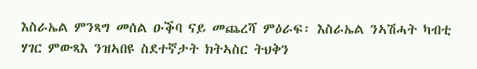እስራኤል ምንጻግ መሰል ዑቕባ ናይ መጨረሻ ምዕራፍ፡ እስራኤል ንኣሽሓት ካብቲ ሃገር ምውጻእ ንዝኣበዩ ስደተኛታት ክትኣስር ትህቅን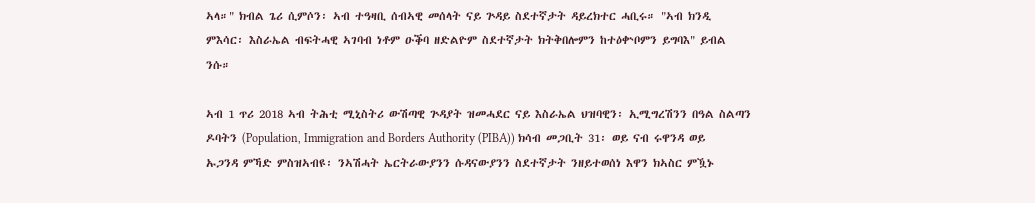ኣላ።" ክብል ጌሪ ሲምሶን፡ ኣብ ተዓዛቢ ሰብኣዊ መሰላት ናይ ጕዳይ ስደተኛታት ዳይረክተር ሓቢሩ። "ኣብ ክንዲ ምእሳር፡ እስራኤል ብፍትሓዊ ኣገባብ ነቶም ዑቕባ ዘድልዮም ስደተኛታት ክትቅበሎምን ከተዕቍቦምን ይግባእ" ይብል ንሱ።

ኣብ 1 ጥሪ 2018 ኣብ ትሕቲ ሚኒስትሪ ውሽጣዊ ጕዳያት ዝመሓደር ናይ እስራኤል ህዝባዊን፡ ኢሚግረሽንን በዓል ስልጣን ዶባትን (Population, Immigration and Borders Authority (PIBA)) ክሳብ መጋቢት 31፡ ወይ ናብ ሩዋንዳ ወይ ኡጋንዳ ምኻድ ምስዝኣብዩ፡ ንኣሽሓት ኤርትራውያንን ሱዳናውያንን ስደተኛታት ንዘይተወሰነ እዋን ክኣስር ምዃኑ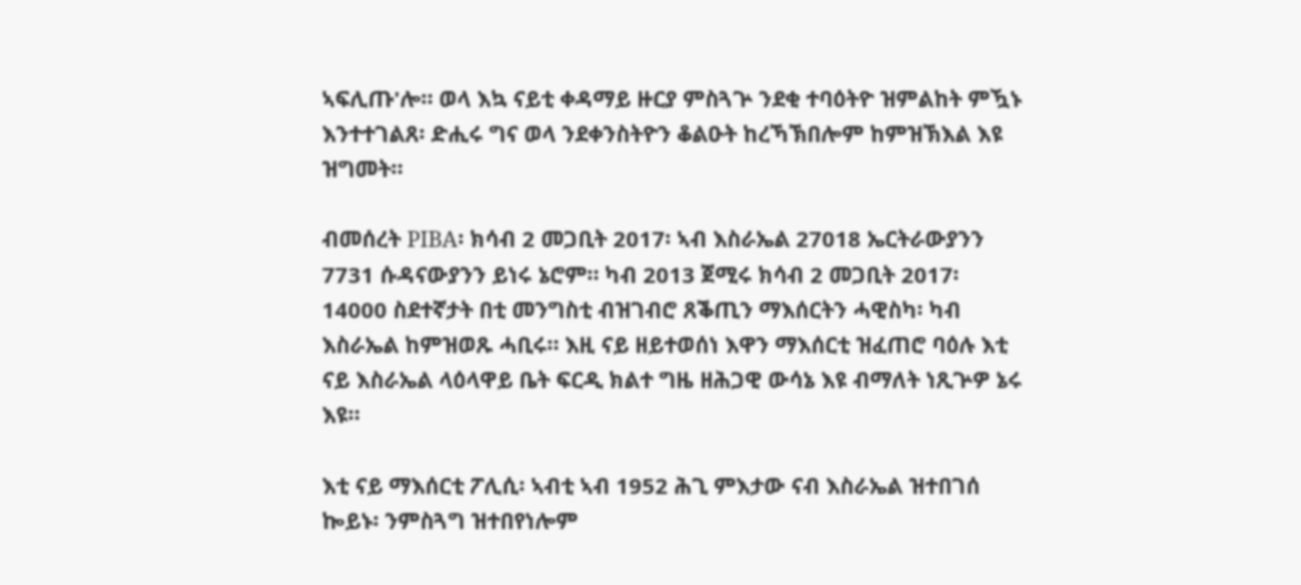ኣፍሊጡ'ሎ። ወላ እኳ ናይቲ ቀዳማይ ዙርያ ምስጓጕ ንደቂ ተባዕትዮ ዝምልከት ምዃኑ እንተተገልጸ፡ ድሒሩ ግና ወላ ንደቀንስትዮን ቆልዑት ከረኻኽበሎም ከምዝኽእል እዩ ዝግመት።

ብመሰረት PIBA፡ ክሳብ 2 መጋቢት 2017፡ ኣብ እስራኤል 27018 ኤርትራውያንን 7731 ሱዳናውያንን ይነሩ ኔሮም። ካብ 2013 ጀሚሩ ክሳብ 2 መጋቢት 2017፡ 14000 ስደተኛታት በቲ መንግስቲ ብዝገብሮ ጸቕጢን ማእሰርትን ሓዊስካ፡ ካብ እስራኤል ከምዝወጹ ሓቢሩ። እዚ ናይ ዘይተወሰነ እዋን ማእሰርቲ ዝፈጠሮ ባዕሉ እቲ ናይ እስራኤል ላዕላዋይ ቤት ፍርዲ ክልተ ግዜ ዘሕጋዊ ውሳኔ እዩ ብማለት ነጺጕዎ ኔሩ እዩ።

እቲ ናይ ማእሰርቲ ፖሊሲ፡ ኣብቲ ኣብ 1952 ሕጊ ምእታው ናብ እስራኤል ዝተበገሰ ኰይኑ፡ ንምስጓግ ዝተበየነሎም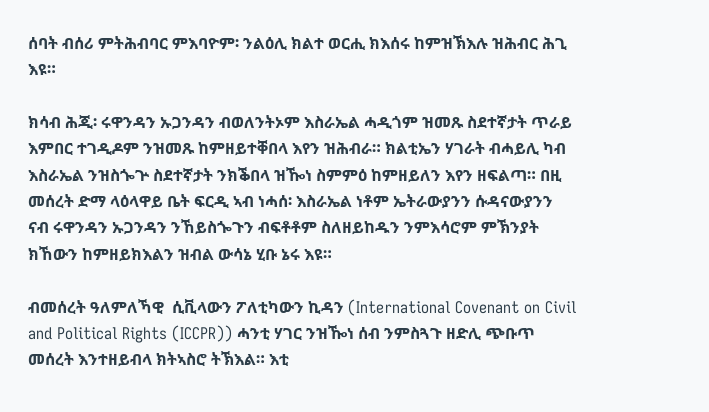ሰባት ብሰሪ ምትሕብባር ምእባዮም፡ ንልዕሊ ክልተ ወርሒ ክእሰሩ ከምዝኽእሉ ዝሕብር ሕጊ እዩ።

ክሳብ ሕጂ፡ ሩዋንዳን ኡጋንዳን ብወለንትኦም እስራኤል ሓዲጎም ዝመጹ ስደተኛታት ጥራይ እምበር ተገዲዶም ንዝመጹ ከምዘይተቐበላ እየን ዝሕብራ። ክልቲኤን ሃገራት ብሓይሊ ካብ እስራኤል ንዝስጐጕ ስደተኛታት ንክቕበላ ዝዀነ ስምምዕ ከምዘይለን እየን ዘፍልጣ። በዚ መሰረት ድማ ላዕላዋይ ቤት ፍርዲ ኣብ ነሓሰ፡ እስራኤል ነቶም ኤትራውያንን ሱዳናውያንን ናብ ሩዋንዳን ኡጋንዳን ንኸይስጐጉን ብፍቶቶም ስለዘይከዱን ንምእሳሮም ምኽንያት ክኸውን ከምዘይክእልን ዝብል ውሳኔ ሂቡ ኔሩ እዩ።

ብመሰረት ዓለምለኻዊ  ሲቪላውን ፖለቲካውን ኪዳን (International Covenant on Civil and Political Rights (ICCPR)) ሓንቲ ሃገር ንዝዀነ ሰብ ንምስጓጉ ዘድሊ ጭቡጥ መሰረት እንተዘይብላ ክትኣስሮ ትኽእል። እቲ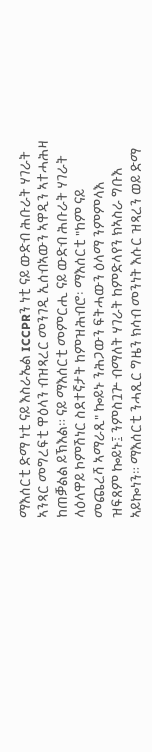ማእሰርቲ ድማ ነቲ ናይ እስራኤል ICCPRን ነቲ ናይ ውድብ ሕቡራት ሃገራት ኣንጻር መግረፍቲ ዋዕላን ብዝጻረር መንገዲ ኢሰብኣውን ኣዋዲን ኣተሓሕዛ ከጠቓልል ይኽእል። ናይ ማእሰርቲ መምርሒ ናይ ውድብ ሕቡራት ሃገራት ላዕላዋይ ኮምሽነር ስደተኛታት ከምዝሕብሮ፡ ማእሰርቲ "ከም ናይ መጨረሻ ኣማራጺ" ኰይኑ ንሕጋውን ፍትሓውን ዕላማ ንምምላእ ዝፍጸም ኰይኑ፤ ንምስጓጕ ብማለት ሃገራት ከምድላየን ክኣስራ ግቡእ ኣይኰነን። ማእሰርቲ ንሓጺር ግዜን ክሳብ መንነት እሱር ዝጻረን ወይ ድማ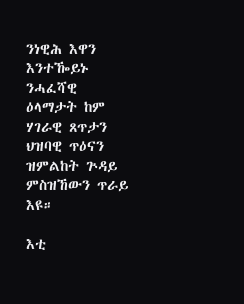ንነዊሕ እዋን እንተዀይኑ ንሓፈሻዊ ዕላማታት ከም ሃገራዊ ጸጥታን ህዝባዊ ጥዕናን ዝምልከት ጕዳይ ምስዝኸውን ጥራይ እዩ።

እቲ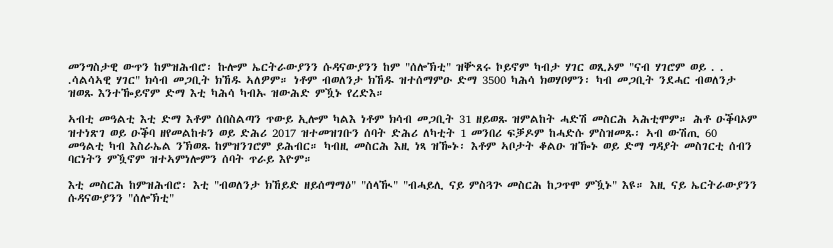መንግስታዊ ውጥን ከምዝሕብሮ፡ ኩሎም ኤርትራውያንን ሱዳናውያንን ከም "ሰሎኽቲ" ዝቝጸሩ ኮይኖም ካብታ ሃገር ወጺኦም "ናብ ሃገሮም ወይ . . .ሳልሳኣዊ ሃገር" ክሳብ መጋቢት ክኸዱ ኣለዎም። ነቶም ብወለንታ ክኸዱ ዝተሰማምዑ ድማ 3500 ካሕሳ ክወሃቦምን፡ ካብ መጋቢት ንደሓር ብወለንታ ዝወጹ እንተዀይኖም ድማ እቲ ካሕሳ ካብኡ ዝውሕድ ምዃኑ የረድእ።

ኣብቲ መዓልቲ እቲ ድማ እቶም ሰበስልጣን ጥውይ ኢሎም ካልእ ነቶም ክሳብ መጋቢት 31 ዘይወጹ ዝምልከት ሓድሽ መስርሕ ኣሕቲሞም። ሕቶ ዑቕባኦም ዝተነጽገ ወይ ዑቕባ ዘየመልከቱን ወይ ድሕሪ 2017 ዝተመዝገቡን ሰባት ድሕሪ ለካቲት 1 መንበሪ ፍቓዶም ከሓድሱ ምስዝመጹ፡ ኣብ ውሽጢ 60 መዓልቲ ካብ እስራኤል ንኽወጹ ከምዝንገሮም ይሕብር። ካብዚ መስርሕ እዚ ነጻ ዝዀኑ፡ እቶም ኣቦታት ቆልዑ ዝዀኑ ወይ ድማ ግዳያት መስገርቲ ሰብን ባርነትን ምዃኖም ዝተኣምነሎምን ሰባት ጥራይ እዮም።

እቲ መስርሕ ከምዝሕብሮ፡ እቲ "ብወለንታ ክኸይድ ዘይሰማማዕ" "ሰላዂ" "ብሓይሊ ናይ ምስጓጕ መስርሕ ከጋጥሞ ምዃኑ" እዩ። እዚ ናይ ኤርትራውያንን ሱዳናውያንን "ሰሎኽቲ"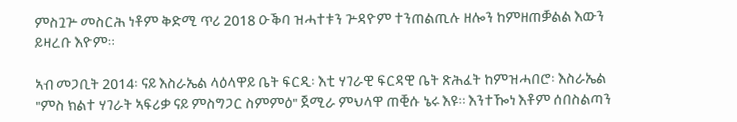ምስጓጕ መስርሕ ነቶም ቅድሚ ጥሪ 2018 ዑቕባ ዝሓተቱን ጕዳዮም ተንጠልጢሉ ዘሎን ከምዘጠቓልል እውን ይዛረቡ እዮም።

ኣብ መጋቢት 2014፡ ናይ እስራኤል ላዕላዋይ ቤት ፍርዲ፡ እቲ ሃገራዊ ፍርዳዊ ቤት ጽሕፈት ከምዝሓበሮ፡ እስራኤል "ምስ ክልተ ሃገራት ኣፍሪቃ ናይ ምስግጋር ስምምዕ" ጀሚራ ምህላዋ ጠቒሱ ኔሩ እዩ። እንተዀነ እቶም ሰበስልጣን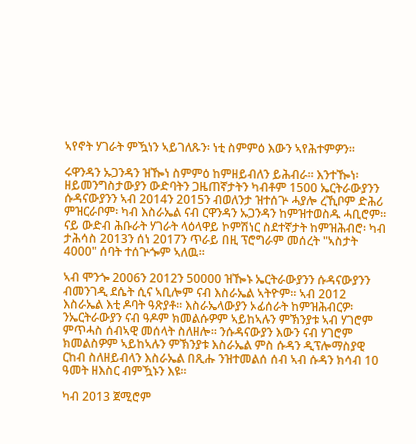ኣየኖት ሃገራት ምዃነን ኣይገለጹን፡ ነቲ ስምምዕ እውን ኣየሕተምዎን።

ሩዋንዳን ኡጋንዳን ዝዀነ ስምምዕ ከምዘይብለን ይሕብራ። እንተዀነ፡ ዘይመንግስታውያን ውድባትን ጋዜጠኛታትን ካብቶም 1500 ኤርትራውያንን ሱዳናውያንን ኣብ 2014ን 2015ን ብወለንታ ዝተሰጕ ሓያሎ ረኺቦም ድሕሪ ምዝርራቦም፡ ካብ እስራኤል ናብ ርዋንዳን ኡጋንዳን ከምዝተወስዱ ሓቢሮም። ናይ ውድብ ሕቡራት ሃገራት ላዕላዋይ ኮምሽነር ስደተኛታት ከምዝሕብሮ፡ ካብ ታሕሳስ 2013ን ሰነ 2017ን ጥራይ በዚ ፕሮግራም መሰረት "ኣስታት 4000" ሰባት ተሰጕጐም ኣለዉ።

ኣብ ሞንጐ 2006ን 2012ን 50000 ዝዀኑ ኤርትራውያንን ሱዳናውያንን ብመንገዲ ደሴት ሲና ኣቢሎም ናብ እስራኤል ኣትዮም። ኣብ 2012 እስራኤል እቲ ዶባት ዓጽያቶ። እስራኤላውያን ኦፊሰራት ከምዝሕብርዎ፡ ንኤርትራውያን ናብ ዓዶም ክመልሱዎም ኣይከኣሉን ምኽንያቱ ኣብ ሃገሮም ምጥሓስ ሰብኣዊ መሰላት ስለዘሎ። ንሱዳናውያን እውን ናብ ሃገሮም ክመልስዎም ኣይከኣሉን ምኽንያቱ እስራኤል ምስ ሱዳን ዲፕሎማስያዊ ርከብ ስለዘይብላን እስራኤል በጺሑ ንዝተመልሰ ሰብ ኣብ ሱዳን ክሳብ 10 ዓመት ዘእስር ብምዃኑን እዩ።

ካብ 2013 ጀሚሮም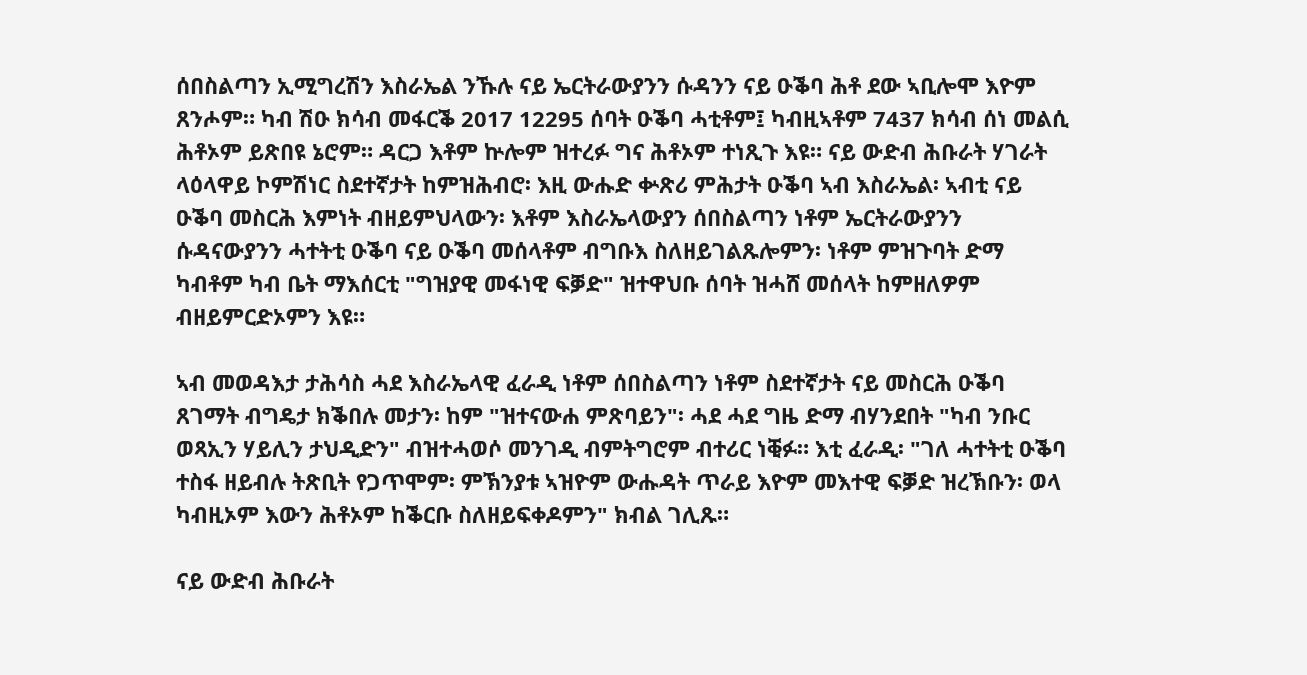ሰበስልጣን ኢሚግረሽን እስራኤል ንኹሉ ናይ ኤርትራውያንን ሱዳንን ናይ ዑቕባ ሕቶ ደው ኣቢሎሞ እዮም ጸንሖም። ካብ ሽዑ ክሳብ መፋርቕ 2017 12295 ሰባት ዑቕባ ሓቲቶም፤ ካብዚኣቶም 7437 ክሳብ ሰነ መልሲ ሕቶኦም ይጽበዩ ኔሮም። ዳርጋ እቶም ኵሎም ዝተረፉ ግና ሕቶኦም ተነጺጉ እዩ። ናይ ውድብ ሕቡራት ሃገራት ላዕላዋይ ኮምሽነር ስደተኛታት ከምዝሕብሮ፡ እዚ ውሑድ ቍጽሪ ምሕታት ዑቕባ ኣብ እስራኤል፡ ኣብቲ ናይ ዑቕባ መስርሕ እምነት ብዘይምህላውን፡ እቶም እስራኤላውያን ሰበስልጣን ነቶም ኤርትራውያንን ሱዳናውያንን ሓተትቲ ዑቕባ ናይ ዑቕባ መሰላቶም ብግቡእ ስለዘይገልጹሎምን፡ ነቶም ምዝጉባት ድማ ካብቶም ካብ ቤት ማእሰርቲ "ግዝያዊ መፋነዊ ፍቓድ" ዝተዋህቡ ሰባት ዝሓሸ መሰላት ከምዘለዎም ብዘይምርድኦምን እዩ።

ኣብ መወዳእታ ታሕሳስ ሓደ እስራኤላዊ ፈራዲ ነቶም ሰበስልጣን ነቶም ስደተኛታት ናይ መስርሕ ዑቕባ ጸገማት ብግዴታ ክቕበሉ መታን፡ ከም "ዝተናውሐ ምጽባይን"፡ ሓደ ሓደ ግዜ ድማ ብሃንደበት "ካብ ንቡር ወጻኢን ሃይሊን ታህዲድን" ብዝተሓወሶ መንገዲ ብምትግሮም ብተሪር ነቒፉ። እቲ ፈራዲ፡ "ገለ ሓተትቲ ዑቕባ ተስፋ ዘይብሉ ትጽቢት የጋጥሞም፡ ምኽንያቱ ኣዝዮም ውሑዳት ጥራይ እዮም መእተዊ ፍቓድ ዝረኽቡን፡ ወላ ካብዚኦም እውን ሕቶኦም ከቕርቡ ስለዘይፍቀዶምን" ክብል ገሊጹ።

ናይ ውድብ ሕቡራት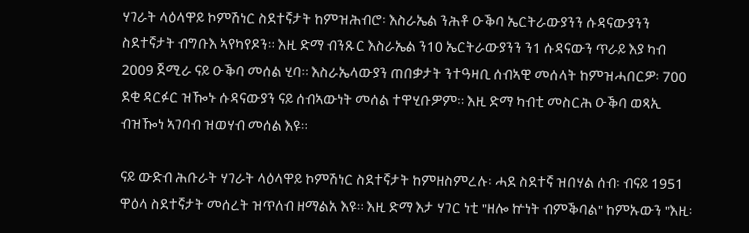ሃገራት ላዕላዋይ ኮምሽነር ስደተኛታት ከምዝሕብሮ፡ እስራኤል ንሕቶ ዑቕባ ኤርትራውያንን ሱዳናውያንን ስደተኛታት ብግቡእ ኣየካየዶን። እዚ ድማ ብንጹር እስራኤል ን10 ኤርትራውያንን ን1 ሱዳናውን ጥራይ እያ ካብ 2009 ጀሚራ ናይ ዑቕባ መሰል ሂባ። እስራኤላውያን ጠበቃታት ንተዓዛቢ ሰብኣዊ መሰላት ከምዝሓበርዎ፡ 700 ደቂ ዳርፉር ዝዀኑ ሱዳናውያን ናይ ሰብኣውነት መሰል ተዋሂቡዎም። እዚ ድማ ካብቲ መስርሕ ዑቕባ ወጻኢ ብዝዀነ ኣገባብ ዝወሃብ መሰል እዩ።

ናይ ውድብ ሕቡራት ሃገራት ላዕላዋይ ኮምሽነር ስደተኛታት ከምዘስምረሉ፡ ሓደ ስደተኛ ዝበሃል ሰብ፡ ብናይ 1951 ዋዕላ ስደተኛታት መሰረት ዝጥለብ ዘማልአ እዩ። እዚ ድማ እታ ሃገር ነቲ "ዘሎ ኵነት ብምቕባል" ከምኡውን "እዚ፡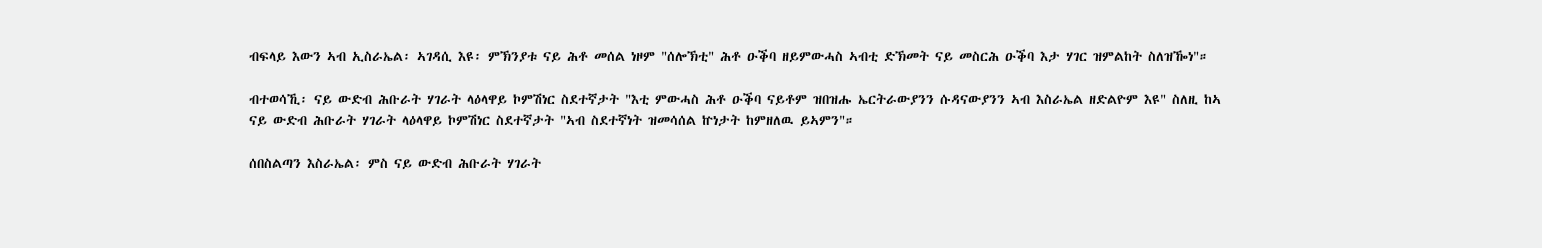ብፍላይ እውን ኣብ ኢስራኤል፡ ኣገዳሲ እዩ፡ ምኽንያቱ ናይ ሕቶ መሰል ነዞም "ሰሎኽቲ" ሕቶ ዑቕባ ዘይምውሓስ ኣብቲ ድኽመት ናይ መስርሕ ዑቕባ እታ ሃገር ዝምልከት ስለዝዀነ"።

ብተወሳኺ፡ ናይ ውድብ ሕቡራት ሃገራት ላዕላዋይ ኮምሽነር ስደተኛታት "እቲ ምውሓስ ሕቶ ዑቕባ ናይቶም ዝበዝሑ ኤርትራውያንን ሱዳናውያንን ኣብ እስራኤል ዘድልዮም እዩ" ስለዚ ከኣ ናይ ውድብ ሕቡራት ሃገራት ላዕላዋይ ኮምሽነር ስደተኛታት "ኣብ ስደተኛነት ዝመሳሰል ኵነታት ከምዘለዉ ይኣምን"።

ሰበስልጣን እስራኤል፡ ምስ ናይ ውድብ ሕቡራት ሃገራት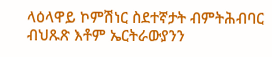ላዕላዋይ ኮምሽነር ስደተኛታት ብምትሕብባር ብህጹጽ እቶም ኤርትራውያንን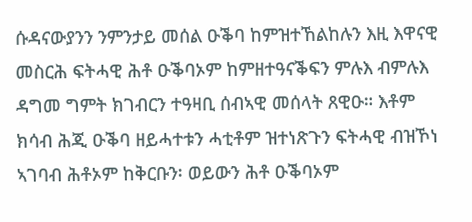ሱዳናውያንን ንምንታይ መሰል ዑቕባ ከምዝተኸልከሉን እዚ እዋናዊ መስርሕ ፍትሓዊ ሕቶ ዑቕባኦም ከምዘተዓናቕፍን ምሉእ ብምሉእ ዳግመ ግምት ክገብርን ተዓዛቢ ሰብኣዊ መሰላት ጸዊዑ። እቶም ክሳብ ሕጂ ዑቕባ ዘይሓተቱን ሓቲቶም ዝተነጽጉን ፍትሓዊ ብዝኾነ ኣገባብ ሕቶኦም ከቅርቡን፡ ወይውን ሕቶ ዑቕባኦም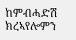ከምብሓድሽ ክረኣየሎምን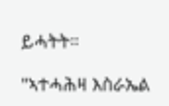ይሓትት።

"ኣተሓሕዛ እስራኤል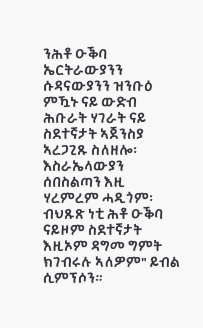ንሕቶ ዑቕባ ኤርትራውያንን ሱዳናውያንን ዝንቡዕ ምዃኑ ናይ ውድብ ሕቡራት ሃገራት ናይ ስደተኛታት ኣጀንስያ ኣረጋጊጹ ስለዘሎ፡ እስራኤላውያን ሰበስልጣን እዚ ሃረምረም ሓዲጎም፡ ብህጹጽ ነቲ ሕቶ ዑቕባ ናይዞም ስደተኛታት እዚኦም ዳግመ ግምት ክገብሩሉ ኣለዎም" ይብል ሲምፕሶን።